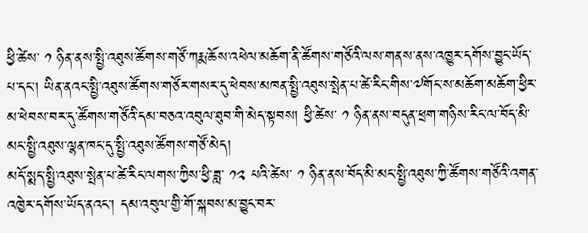ཕྱི་ཚེས་ ༡ ཉིན་ནས་སྤྱི་འཐུས་ཚོགས་གཙོ་ཀརྨ་ཆོས་འཕེལ་མཆོག་ནི་ཚོགས་གཙོའི་ལས་གནས་ནས་འཁྱུར་དགོས་བྱུང་ཡོད་པ་དང་། ཡིན་ནའང་སྤྱི་འཐུས་ཚོགས་གཙོར་གསར་དུ་ཕེབས་མཁན་སྤྱི་འཐུས་སྤེན་པ་ཚེ་རིང་གིས་༧གོང་ས་མཆོག་མཆོག་ཕྱིར་མ་ཕེབས་བར་དུ་ཚོགས་གཙོའི་དམ་བཅའ་འབུལ་ཐུབ་གི་མེད་སྟབས། ཕྱི་ཚེས་ ༡ ཉིན་ནས་བདུན་ཕྲག་གཉིས་རིང་ལ་བོད་མི་མང་སྤྱི་འཐུས་ལྷན་ཁང་དུ་སྤྱི་འཐུས་ཚོགས་གཙོ་མེད།
མདོ་སྨད་སྤྱི་འཐུས་སྤེན་པ་ཚེ་རིང་ལགས་ཀྱིས་ཕྱི་ཟླ་ ༡༢ པའི་ཚེས་ ༡ ཉིན་ནས་བོད་མི་མང་སྤྱི་འཐུས་ཀྱི་ཚོགས་གཙོའི་འགན་འཁྱེར་དགོས་ཡོད་ནའང་། དམ་འབུལ་གྱི་གོ་སྐབས་མ་བྱུང་བར་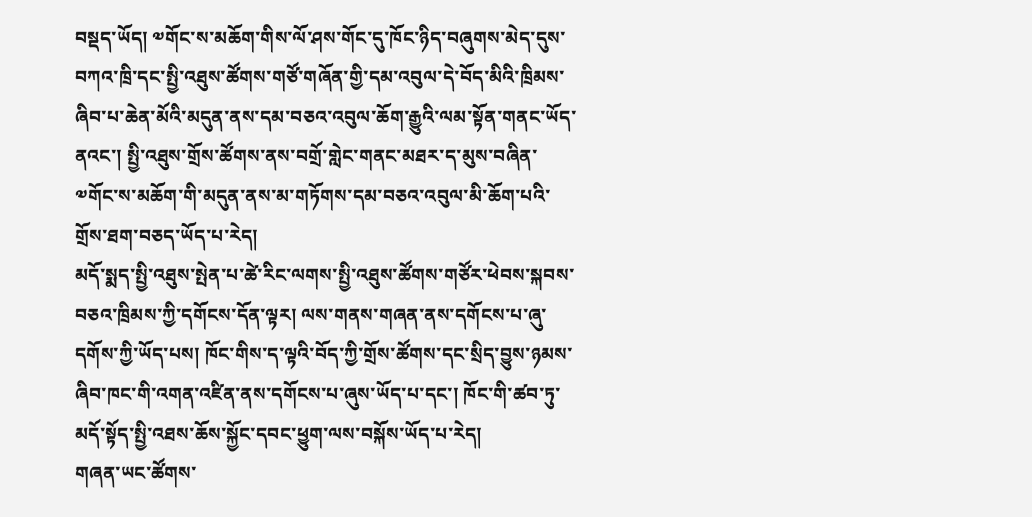བསྡད་ཡོད། ༧གོང་ས་མཆོག་གིས་ལོ་ཤས་གོང་དུ་ཁོང་ཉིད་བཞུགས་མེད་དུས་བཀའ་ཁྲི་དང་སྤྱི་འཐུས་ཚོགས་གཙོ་གཞོན་གྱི་དམ་འབུལ་དེ་བོད་མིའི་ཁྲིམས་ཞིབ་པ་ཆེན་མོའི་མདུན་ནས་དམ་བཅའ་འབུལ་ཆོག་རྒྱུའི་ལམ་སྟོན་གནང་ཡོད་ནའང་། སྤྱི་འཐུས་གྲོས་ཚོགས་ནས་བགྲོ་གླེང་གནང་མཐར་ད་མུས་བཞིན་༧གོང་ས་མཆོག་གི་མདུན་ནས་མ་གཏོགས་དམ་བཅའ་འབུལ་མི་ཆོག་པའི་གྲོས་ཐག་བཅད་ཡོད་པ་རེད།
མདོ་སྨད་སྤྱི་འཐུས་སྤེན་པ་ཚེ་རིང་ལགས་སྤྱི་འཐུས་ཚོགས་གཙོར་ཕེབས་སྐབས་བཅའ་ཁྲིམས་ཀྱི་དགོངས་དོན་ལྟར། ལས་གནས་གཞན་ནས་དགོངས་པ་ཞུ་དགོས་ཀྱི་ཡོད་པས། ཁོང་གིས་ད་ལྟའི་བོད་ཀྱི་གྲོས་ཚོགས་དང་སྲིད་བྱུས་ཉམས་ཞིབ་ཁང་གི་འགན་འཛིན་ནས་དགོངས་པ་ཞུས་ཡོད་པ་དང་། ཁོང་གི་ཚབ་ཏུ་མདོ་སྟོད་སྤྱི་འཐས་ཆོས་སྐྱོང་དབང་ཕྱུག་ལས་བསྐོས་ཡོད་པ་རེད།
གཞན་ཡང་ཚོགས་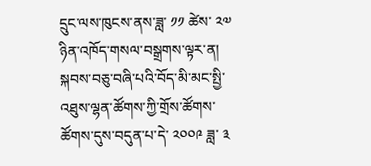དྲུང་ལས་ཁུངས་ནས་ཟླ་ ༡༡ ཚེས་ ༢༧ ཉིན་འཁོད་གསལ་བསྒྲགས་ལྟར་ན། སྐབས་བཅུ་བཞི་པའི་བོད་མི་མང་སྤྱི་འཐུས་ལྷན་ཚོགས་ཀྱི་གྲོས་ཚོགས་ཚོགས་དུས་བདུན་པ་དེ་ ༢༠༠༩ ཟླ་ ༣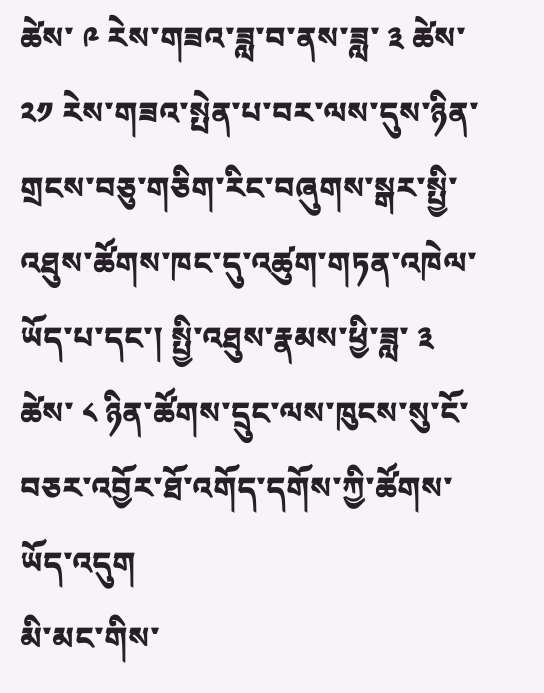ཚེས་ ༩ རེས་གཟའ་ཟླ་བ་ནས་ཟླ་ ༣ ཚེས་ ༢༡ རེས་གཟའ་སྤེན་པ་བར་ལས་དུས་ཉིན་གྲངས་བཅུ་གཅིག་རིང་བཞུགས་སྒར་སྤྱི་འཐུས་ཚོགས་ཁང་དུ་འཚུག་གཏན་འཁེལ་ཡོད་པ་དང་། སྤྱི་འཐུས་རྣམས་ཕྱི་ཟླ་ ༣ ཚེས་ ༨ ཉིན་ཚོགས་དྲུང་ལས་ཁུངས་སུ་ངོ་བཅར་འབྱོར་ཐོ་འགོད་དགོས་ཀྱི་ཚོགས་ཡོད་འདུག
མི་མང་གིས་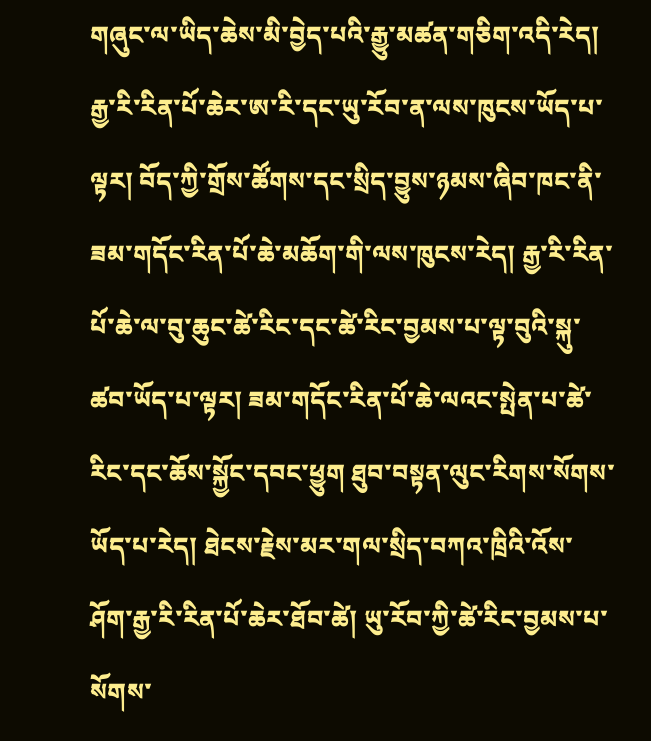གཞུང་ལ་ཡིད་ཆེས་མི་བྱེད་པའི་རྒྱུ་མཚན་གཅིག་འདི་རེད། རྒྱ་རི་རིན་པོ་ཆེར་ཨ་རི་དང་ཡུ་རོབ་ན་ལས་ཁུངས་ཡོད་པ་ལྟར། བོད་ཀྱི་གྲོས་ཚོགས་དང་སྲིད་བྱུས་ཉམས་ཞིབ་ཁང་ནི་ཟམ་གདོང་རིན་པོ་ཆེ་མཆོག་གི་ལས་ཁུངས་རེད། རྒྱ་རི་རིན་པོ་ཆེ་ལ་བུ་ཆུང་ཚེ་རིང་དང་ཚེ་རིང་བྱམས་པ་ལྟ་བུའི་སྐུ་ཚབ་ཡོད་པ་ལྟར། ཟམ་གདོང་རིན་པོ་ཆེ་ལའང་སྤེན་པ་ཚེ་རིང་དང་ཆོས་སྐྱོང་དབང་ཕྱུག ཐུབ་བསྟན་ལུང་རིགས་སོགས་ཡོད་པ་རེད། ཐེངས་རྗེས་མར་གལ་སྲིད་བཀའ་ཁྲིའི་འོས་ཤོག་རྒྱ་རི་རིན་པོ་ཆེར་ཐོབ་ཚེ། ཡུ་རོབ་ཀྱི་ཚེ་རིང་བྱམས་པ་སོགས་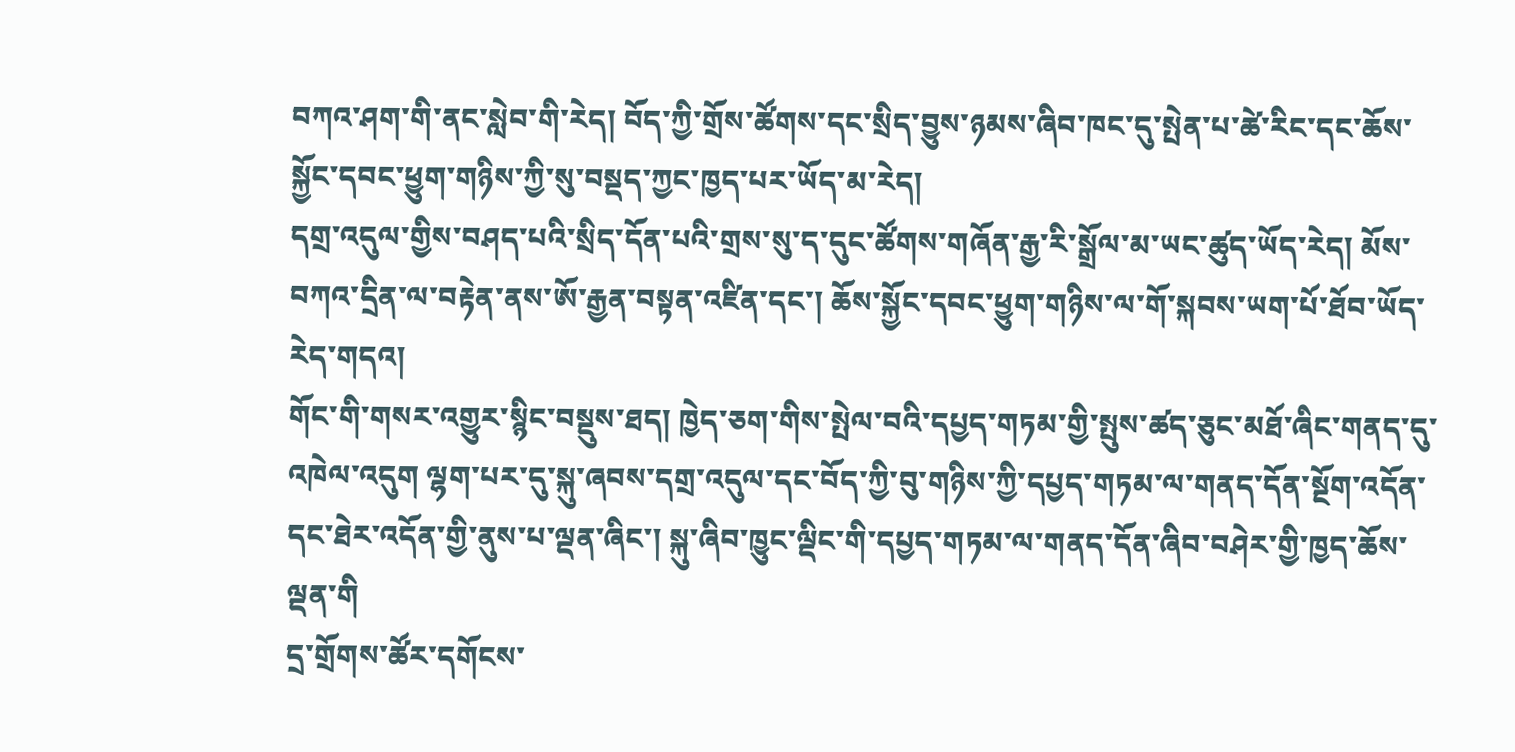བཀའ་ཤག་གི་ནང་སླེབ་གི་རེད། བོད་ཀྱི་གྲོས་ཚོགས་དང་སྲིད་བྱུས་ཉམས་ཞིབ་ཁང་དུ་སྤེན་པ་ཚེ་རིང་དང་ཆོས་སྐྱོང་དབང་ཕྱུག་གཉིས་ཀྱི་སུ་བསྡད་ཀྱང་ཁྱད་པར་ཡོད་མ་རེད།
དགྲ་འདུལ་གྱིས་བཤད་པའི་སྲིད་དོན་པའི་གྲས་སུ་ད་དུང་ཚོགས་གཞོན་རྒྱ་རི་སྒྲོལ་མ་ཡང་ཚུད་ཡོད་རེད། མོས་བཀའ་དྲིན་ལ་བརྟེན་ནས་ཨོ་རྒྱན་བསྟན་འཛིན་དང་། ཆོས་སྐྱོང་དབང་ཕྱུག་གཉིས་ལ་གོ་སྐབས་ཡག་པོ་ཐོབ་ཡོད་རེད་གདའ།
གོང་གི་གསར་འགྱུར་སྙིང་བསྡུས་ཐད། ཁྱེད་ཅག་གིས་སྤེལ་བའི་དཔྱད་གཏམ་གྱི་སྤུས་ཚད་ཅུང་མཐོ་ཞིང་གནད་དུ་འཁེལ་འདུག ལྷག་པར་དུ་སྐུ་ཞབས་དགྲ་འདུལ་དང་བོད་ཀྱི་བུ་གཉིས་ཀྱི་དཔྱད་གཏམ་ལ་གནད་དོན་སྔོག་འདོན་དང་ཐེར་འདོན་གྱི་ནུས་པ་ལྡན་ཞིང་། སྐུ་ཞིབ་ཁྱུང་ལྡིང་གི་དཔྱད་གཏམ་ལ་གནད་དོན་ཞིབ་བཤེར་གྱི་ཁྱད་ཆོས་ལྡན་གི
དྲ་གྲོགས་ཚོར་དགོངས་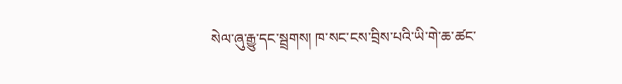སེལ་ཞུ་རྒྱུ་དང་སྦྲགས། ཁ་སང་ངས་བྲིས་པའི་ཡི་གེ་ཆ་ཚང་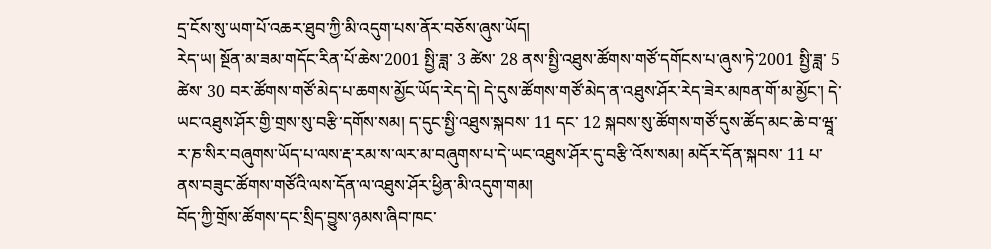དྲ་ངོས་སུ་ཡག་པོ་འཆར་ཐུབ་ཀྱི་མི་འདུག་པས་ནོར་བཅོས་ཞུས་ཡོད།
རེད་ཡ། སྔོན་མ་ཟམ་གདོང་རིན་པོ་ཆེས་2001 སྤྱི་ཟླ་ 3 ཚེས་ 28 ནས་སྤྱི་འཐུས་ཚོགས་གཙོ་དགོངས་པ་ཞུས་ཏེ་2001 སྤྱི་ཟླ་ 5 ཚེས་ 30 བར་ཚོགས་གཙོ་མེད་པ་ཆགས་མྱོང་ཡོད་རེད་དེ། དེ་དུས་ཚོགས་གཙོ་མེད་ན་འཐུས་ཤོར་རེད་ཟེར་མཁན་གོ་མ་མྱོང་། དེ་ཡང་འཐུས་ཤོར་གྱི་གྲས་སུ་བརྩི་དགོས་སམ། ད་དུང་སྤྱི་འཐུས་སྐབས་ 11 དང་ 12 སྐབས་སུ་ཚོགས་གཙོ་དུས་ཚོད་མང་ཆེ་བ་ཝཱ་ར་ཎ་སིར་བཞུགས་ཡོད་པ་ལས་རྡ་རམ་ས་ལར་མ་བཞུགས་པ་དེ་ཡང་འཐུས་ཤོར་དུ་བརྩི་འོས་སམ། མདོར་དོན་སྐབས་ 11 པ་ནས་བཟུང་ཚོགས་གཙོའི་ལས་དོན་ལ་འཐུས་ཤོར་ཕྱིན་མི་འདུག་གམ།
བོད་ཀྱི་གྲོས་ཚོགས་དང་སྲིད་བྱུས་ཉམས་ཞིབ་ཁང་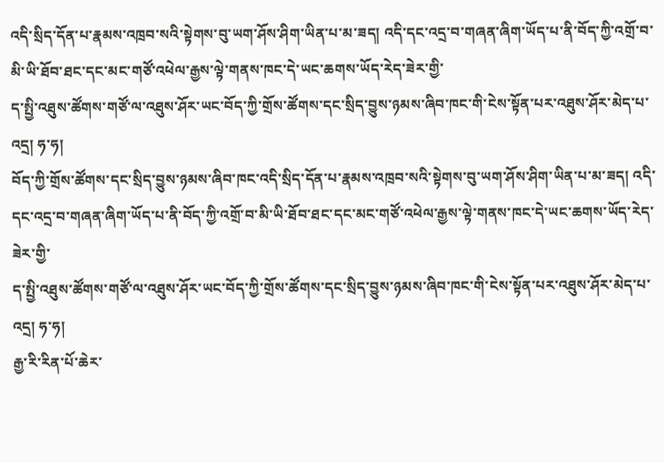འདི་སྲིད་དོན་པ་རྣམས་འཁྲབ་སའི་སྟེགས་བུ་ཡག་ཤོས་ཤིག་ཡིན་པ་མ་ཟད། འདི་དང་འདྲ་བ་གཞན་ཞིག་ཡོད་པ་ནི་བོད་ཀྱི་འགྲོ་བ་མི་ཡི་ཐོབ་ཐང་དང་མང་གཙོ་འཕེལ་རྒྱས་ལྟེ་གནས་ཁང་དེ་ཡང་ཆགས་ཡོད་རེད་ཟེར་གྱི་
ད་སྤྱི་འཐུས་ཚོགས་གཙོ་ལ་འཐུས་ཤོར་ཡང་བོད་ཀྱི་གྲོས་ཚོགས་དང་སྲིད་བྱུས་ཉམས་ཞིབ་ཁང་གི་ངེས་སྟོན་པར་འཐུས་ཤོར་མེད་པ་འདྲ། ཧ་ཧ།
བོད་ཀྱི་གྲོས་ཚོགས་དང་སྲིད་བྱུས་ཉམས་ཞིབ་ཁང་འདི་སྲིད་དོན་པ་རྣམས་འཁྲབ་སའི་སྟེགས་བུ་ཡག་ཤོས་ཤིག་ཡིན་པ་མ་ཟད། འདི་དང་འདྲ་བ་གཞན་ཞིག་ཡོད་པ་ནི་བོད་ཀྱི་འགྲོ་བ་མི་ཡི་ཐོབ་ཐང་དང་མང་གཙོ་འཕེལ་རྒྱས་ལྟེ་གནས་ཁང་དེ་ཡང་ཆགས་ཡོད་རེད་ཟེར་གྱི་
ད་སྤྱི་འཐུས་ཚོགས་གཙོ་ལ་འཐུས་ཤོར་ཡང་བོད་ཀྱི་གྲོས་ཚོགས་དང་སྲིད་བྱུས་ཉམས་ཞིབ་ཁང་གི་ངེས་སྟོན་པར་འཐུས་ཤོར་མེད་པ་འདྲ། ཧ་ཧ།
རྒྱ་རི་རིན་པོ་ཆེར་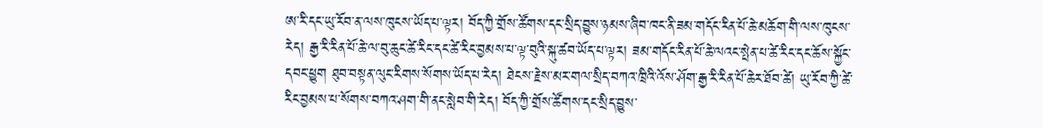ཨ་རི་དང་ཡུ་རོབ་ན་ལས་ཁུངས་ཡོད་པ་ལྟར། བོད་ཀྱི་གྲོས་ཚོགས་དང་སྲིད་བྱུས་ཉམས་ཞིབ་ཁང་ནི་ཟམ་གདོང་རིན་པོ་ཆེ་མཆོག་གི་ལས་ཁུངས་རེད། རྒྱ་རི་རིན་པོ་ཆེ་ལ་བུ་ཆུང་ཚེ་རིང་དང་ཚེ་རིང་བྱམས་པ་ལྟ་བུའི་སྐུ་ཚབ་ཡོད་པ་ལྟར། ཟམ་གདོང་རིན་པོ་ཆེ་ལའང་སྤེན་པ་ཚེ་རིང་དང་ཆོས་སྐྱོང་དབང་ཕྱུག ཐུབ་བསྟན་ལུང་རིགས་སོགས་ཡོད་པ་རེད། ཐེངས་རྗེས་མར་གལ་སྲིད་བཀའ་ཁྲིའི་འོས་ཤོག་རྒྱ་རི་རིན་པོ་ཆེར་ཐོབ་ཚེ། ཡུ་རོབ་ཀྱི་ཚེ་རིང་བྱམས་པ་སོགས་བཀའ་ཤག་གི་ནང་སླེབ་གི་རེད། བོད་ཀྱི་གྲོས་ཚོགས་དང་སྲིད་བྱུས་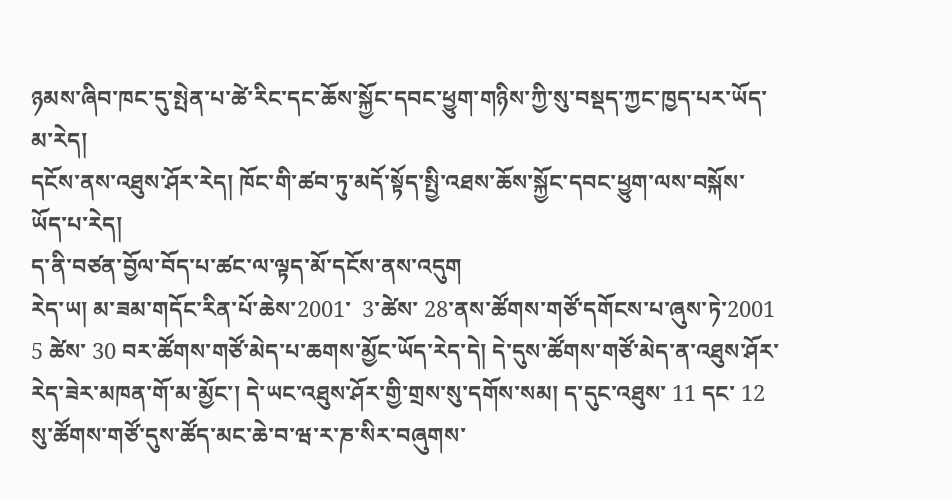ཉམས་ཞིབ་ཁང་དུ་སྤེན་པ་ཚེ་རིང་དང་ཆོས་སྐྱོང་དབང་ཕྱུག་གཉིས་ཀྱི་སུ་བསྡད་ཀྱང་ཁྱད་པར་ཡོད་མ་རེད།
དངོས་ནས་འཐུས་ཤོར་རེད། ཁོང་གི་ཚབ་ཏུ་མདོ་སྟོད་སྤྱི་འཐས་ཆོས་སྐྱོང་དབང་ཕྱུག་ལས་བསྐོས་ཡོད་པ་རེད།
ད་ནི་བཙན་བྱོལ་བོད་པ་ཚང་ལ་ལྟད་མོ་དངོས་ནས་འདུག
རེད་ཡ། མ་ཟམ་གདོང་རིན་པོ་ཆེས་2001་  3་ཚེས་ 28་ནས་ཚོགས་གཙོ་དགོངས་པ་ཞུས་ཏེ་2001  5 ཚེས་ 30 བར་ཚོགས་གཙོ་མེད་པ་ཆགས་མྱོང་ཡོད་རེད་དེ། དེ་དུས་ཚོགས་གཙོ་མེད་ན་འཐུས་ཤོར་རེད་ཟེར་མཁན་གོ་མ་མྱོང་། དེ་ཡང་འཐུས་ཤོར་གྱི་གྲས་སུ་དགོས་སམ། ད་དུང་འཐུས་ 11 དང་ 12 སུ་ཚོགས་གཙོ་དུས་ཚོད་མང་ཆེ་བ་ཝ་ར་ཎ་སིར་བཞུགས་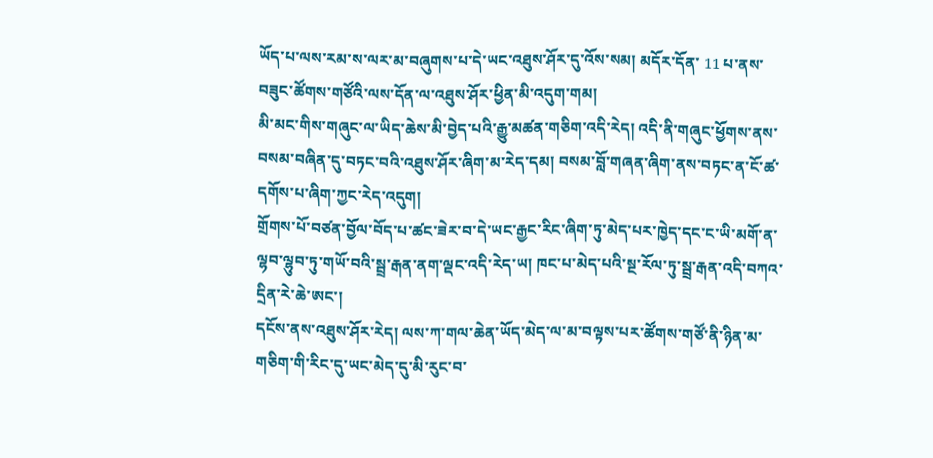ཡོད་པ་ལས་རམ་ས་ལར་མ་བཞུགས་པ་དེ་ཡང་འཐུས་ཤོར་དུ་འོས་སམ། མདོར་དོན་ 11 པ་ནས་བཟུང་ཚོགས་གཙོའི་ལས་དོན་ལ་འཐུས་ཤོར་ཕྱིན་མི་འདུག་གམ།
མི་མང་གིས་གཞུང་ལ་ཡིད་ཆེས་མི་བྱེད་པའི་རྒྱུ་མཚན་གཅིག་འདི་རེད། འདི་ནི་གཞུང་ཕྱོགས་ནས་བསམ་བཞིན་དུ་བཏང་བའི་འཐུས་ཤོར་ཞིག་མ་རེད་དམ། བསམ་བློ་གཞན་ཞིག་ནས་བཏང་ན་ངོ་ཚ་དགོས་པ་ཞིག་ཀྱང་རེད་འདུག།
གྲོགས་པོ་བཙན་བྱོལ་བོད་པ་ཚང་ཟེར་བ་དེ་ཡང་རྒྱང་རིང་ཞིག་ཏུ་མེད་པར་ཁྱེད་དང་ང་ཡི་མགོ་ན་ལྷབ་ལྷུབ་ཏུ་གཡོ་བའི་སྦྲ་རྒན་ནག་ལྡང་འདི་རེད་ཡ། ཁང་པ་མེད་པའི་སྔ་རོལ་ཏུ་སྦྲ་རྒན་འདི་བཀའ་དྲིན་རེ་ཆེ་ཨང་།
དངོས་ནས་འཐུས་ཤོར་རེད། ལས་ཀ་གལ་ཆེན་ཡོད་མེད་ལ་མ་བལྟས་པར་ཚོགས་གཙོ་ནི་ཉིན་མ་གཅིག་གི་རིང་དུ་ཡང་མེད་དུ་མི་རུང་བ་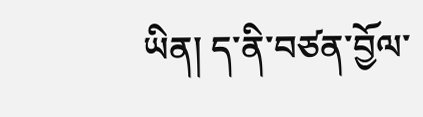ཡིན། ད་ནི་བཙན་བྱོལ་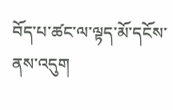བོད་པ་ཚང་ལ་ལྟད་མོ་དངོས་ནས་འདུག